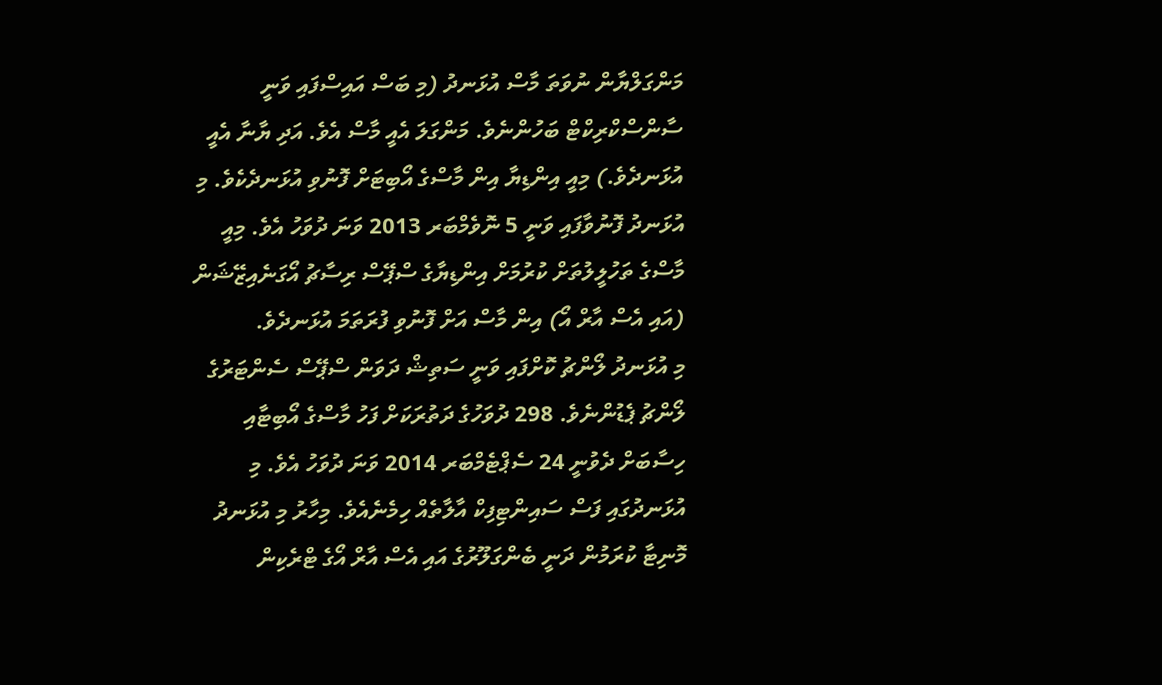މަންގަލްޔާން ނުވަތަ މާސް އުޅަނދު (މި ބަސް އައިސްފައި ވަނީ ސާންސްކްރިކްޓް ބަހުންނެވެ. މަންގަލަ އެއީ މާސް އެވެ. އަދި ޔާނާ އެއީ އުޅަނދެވެ.) މިއީ އިންޑިޔާ އިން މާސްގެ އޯބިޓަށް ފޮނުވި އުޅަނދެކެވެ. މި އުޅަނދު ފޮނުވާފައި ވަނީ 5 ނޮވެމްބަރ 2013 ވަނަ ދުވަހު އެވެ. މިއީ މާސްގެ ތަހުލީލުތަށް ކުރުމަށް އިންޑިޔާގެ ސްޕޭސް ރިސާޗު އޯގަނެއިޒޭޝަން (އައި އެސް އާރް އޯ) އިން މާސް އަށް ފޮނުވި ފުރަތަމަ އުޅަނދެވެ.
މި އުޅަނދު ލޯންޗު ކޮށްފައި ވަނީ ސަތިޝް ދަވަން ސްޕޭސް ސެންޓަރުގެ ލޯންޗު ޕެޑުންނެވެ. 298 ދުވަހުގެ ދަތުރަކަށް ފަހު މާސްގެ އޯބިޓާއި ހިސާބަށް ދެވުނީ 24 ސެޕްޓެމްބަރ 2014 ވަނަ ދުވަހު އެވެ. މި އުޅަނދުގައި ފަސް ސައިންޓިފިކް އާލާތެއް ހިމެނެއެވެ. މިހާރު މި އުޅަނދު މޮނިޓާ ކުރަމުން ދަނީ ބެންގަލޫރުގެ އައި އެސް އާރް އޯގެ ޓްރެކިން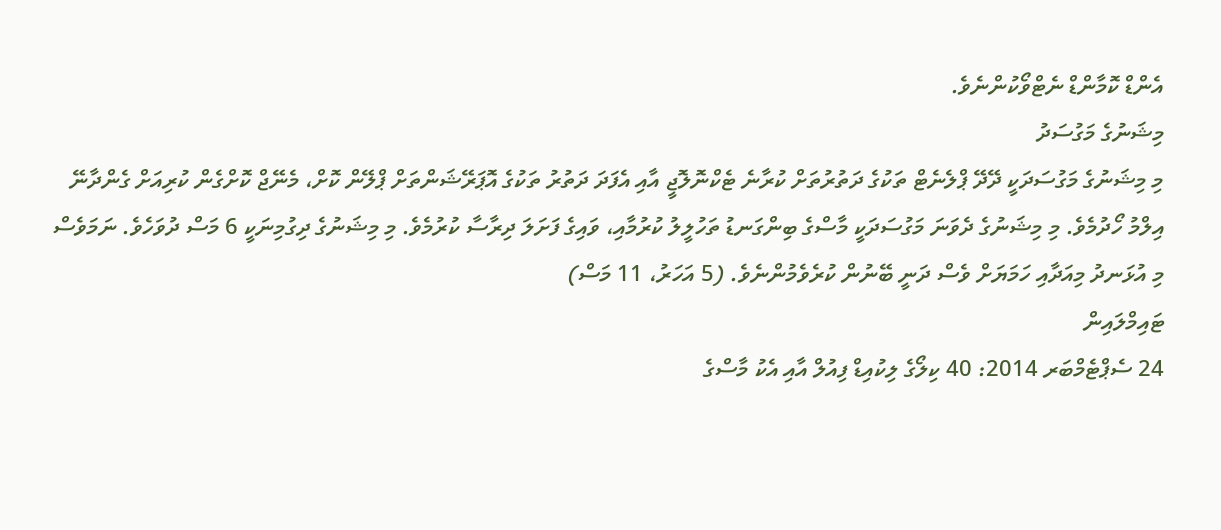އެންޑް ކޮމާންޑް ނެޓްވޯކުންނެވެ.
މިޝަނުގެ މަގުސަދު
މި މިޝަނުގެ މަގުސަދަކީ ދޭދޭ ޕްލެނެޓް ތަކުގެ ދަތުރުތަށް ކުރާނެ ޓެކްނޮލޮޖީ އާއި އެފަދަ ދަތުރު ތަކުގެ އޮޕަރޭޝަންތަށް ޕްލޭން ކޮށް، މެނޭޖް ކޮށްގެން ކުރިއަށް ގެންދާނޭ އިލްމު ހޯދުމެވެ. މި މިޝަނުގެ ދެވަނަ މަގުސަދަކީ މާސްގެ ބިންގަނޑު ތަހުލީލު ކުރުމާއި، ވައިގެ ފަށަލަ ދިރާސާ ކުރުމެވެ. މި މިޝަނުގެ ދިގުމިނަކީ 6 މަސް ދުވަހެވެ. ނަމަވެސް މި އުޅަނދު މިއަދާއި ހަމަޔަށް ވެސް ދަނީ ބޭނުން ކުރެވެމުންނެވެ. (5 އަހަރު، 11 މަސް)
ޓައިމްލައިން
24 ސެޕްޓެމްބަރ 2014: 40 ކިލޯގެ ލިކުއިޑް ފިއުލް އާއި އެކު މާސްގެ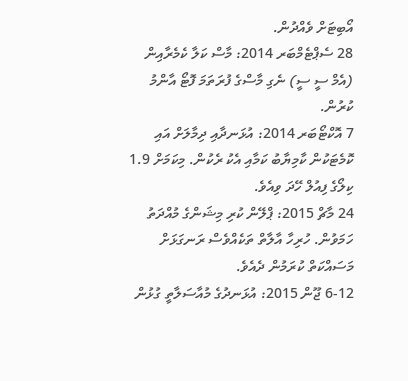އޯބިޓަށް ވެއްދުން.
28 ސެޕްޓެމްބަރ 2014: މާސް ކަލާ ކެމެރާއިން (އެމް ސީ ސީ) ނެގި މާސްގެ ފުރަތަމަ ފޮޓޯ އާންމު ކުރުން.
7 އޮކްޓޯބަރ 2014: އުޅަނދާއި ދިމާލަށް އައި ކޮމެޓަކުން ކާމިޔާބު ކަމާއި އެކު ރެކުން. މިކަމަށް 1.9 ކިލޯގެ ފިއުލް ހޭދަ ވިއެވެ.
24 މާޗް 2015: ޕްލޭން ކުރި މިޝަންގެ މުއްދަތު ހަމަވުން. ހުރިހާ އާލާތް ތަކެއްވެސް ރަނގަޅަށް މަސައްކަތް ކުރަމުން ދެއެވެ.
6-12 ޖޫން 2015: އުޅަނދުގެ މުއާސަލާތީ ގުޅުން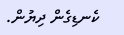ކެނޑިގެން ދިޔުން.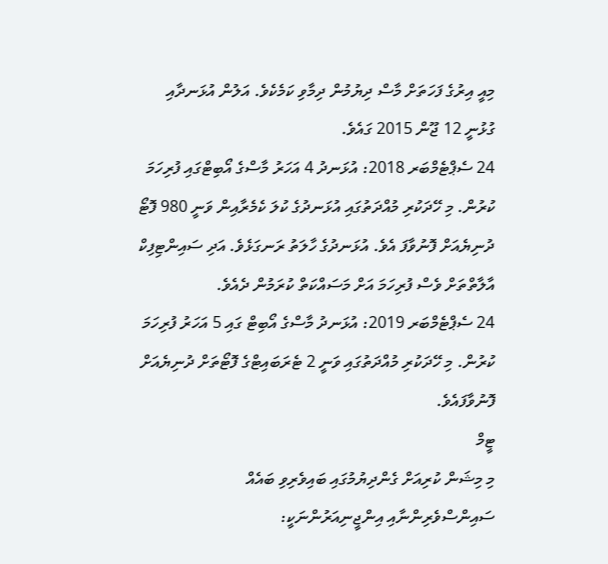މިއީ އިރުގެ ފަހަތަށް މާސް ދިޔުމުން ދިމާވި ކަމެކެވެ. އަލުން އުޅަނދާއި ގުޅުނީ 12 ޖޫން 2015 ގައެވެ.
24 ސެޕްޓެމްބަރ 2018: އުޅަނދު 4 އަހަރު މާސްގެ އޯބިޓްގައި ފުރިހަމަ ކުރުން. މި ހޭދަކުރި މުއްދަތުގައި އުޅަނދުގެ ކުލަ ކެމެރާއިން ވަނީ 980 ފޮޓޯ ދުނިޔެއަށް ފޮނުވާފަ އެވެ. އުޅަނދުގެ ހާލަތު ރަނގަޅެވެ. އަދި ސައިންޓިފިކް އާލާތްތަށް ވެސް ފުރިހަމަ އަށް މަސައްކަތް ކުރަމުން ދެއެވެ.
24 ސެޕްޓެމްބަރ 2019: އުޅަނދު މާސްގެ އޯބިޓް ގައި 5 އަހަރު ފުރިހަމަ ކުރުން. މި ހޭދަކުރި މުއްދަތުގައި ވަނީ 2 ޓެރަބައިޓްގެ ފޮޓޯތަށް ދުނިޔެއަށް ފޮނުވާފައެވެ.
ޓީމް
މި މިޝަން ކުރިއަށް ގެންދިޔުމުގައި ބައިވެރިވި ބައެއް ސައިންސްވެރިންނާއި އިންޖީނިއަރުންނަކީ: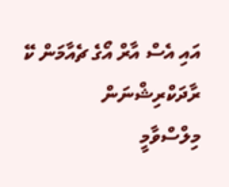އައި އެސް އާރް އޯގެ ޗެއާމަން ކޭ ރާދަކްރިޝްނަން
މިލްސްވާމީ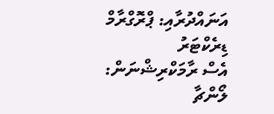އަނައްދުރާއި: ޕްރޮގްރާމް ޑިރެކްޓަރު
އެސް ރާމަކްރިޝްނަން: ލޯންޗާ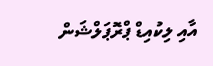އާއި ލިކުއިޑް ޕްރޮޕަލްޝަން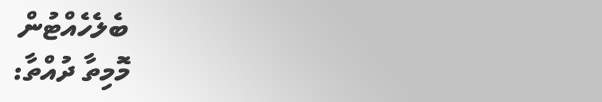ބެލެހެއްޓުން
މޮމިތާ ދުއްތާ: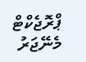ޕްރޮޖެކްޓް މެނޭޖަރު